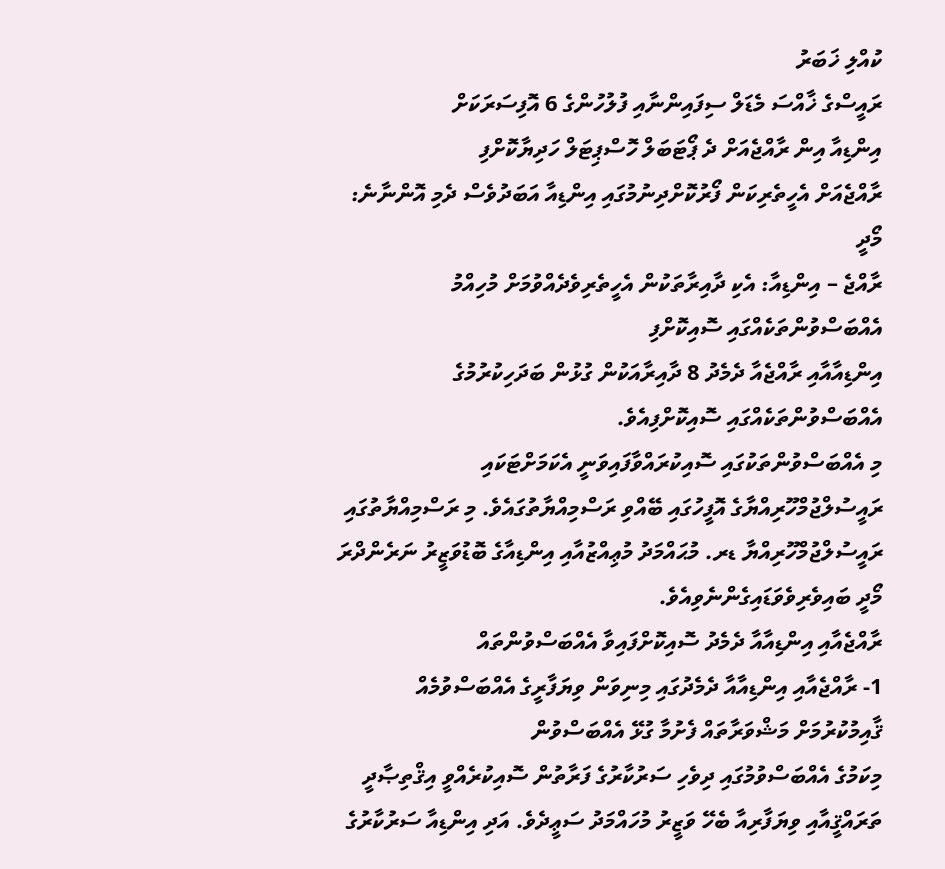ކުއްލި ޚަބަރު
ރައީސްގެ ޚާއްސަ މެޑަލް ސިފައިންނާއި ފުލުހުންގެ 6 އޮފިސަރަކަށް
އިންޑިއާ އިން ރާއްޖެއަށް ދެ ޕޯޓަބަލް ހޮސްޕިޓަލް ހަދިޔާކޮށްފި
ރާއްޖެއަށް އެހީތެރިކަން ފޯރުކޮށްދިނުމުގައި އިންޑިއާ އަބަދުވެސް ދެމި އޮންނާނެ: މޯދީ
ރާއްޖެ – އިންޑިއާ: އެކި ދާއިރާތަކުން އެހީތެރިވެދެއްވުމަށް މުހިއްމު އެއްބަސްވުންތަކެއްގައި ސޮއިކޮށްފި
އިންޑިއާއާއި ރާއްޖެއާ ދެމެދު 8 ދާއިރާއަކުން ގުޅުން ބަދަހިކުރުމުގެ އެއްބަސްވުންތަކެއްގައި ސޮއިކޮށްފިއެވެ.
މި އެއްބަސްވުންތަކުގައި ސޮއިކުރައްވާފައިވަނީ އެކަމަށްޓަކައި ރައީސުލްޖުމްހޫރިއްޔާގެ އޮފީހުގައި ބޭއްވި ރަސްމިއްޔާތުގައެވެ. މި ރަސްމިއްޔާތުގައި ރައީސުލްޖުމްހޫރިއްޔާ ޑރ. މުޙައްމަދު މުޢިއްޒުއާއި އިންޑިއާގެ ބޮޑުވަޒީރު ނަރެންދްރަ މޯދީ ބައިވެރިވެވަޑައިގެންނެވިއެވެ.
ރާއްޖެއާއި އިންޑިއާއާ ދެމެދު ސޮއިކޮށްފައިވާ އެއްބަސްވުންތައް
1- ރާއްޖެއާއި އިންޑިއާއާ ދެމެދުގައި މިނިވަން ވިޔަފާރީގެ އެއްބަސްވުމެއް ޤާއިމުކުރުމަށް މަޝްވަރާތައް ފެށުމާ ގުޅޭ އެއްބަސްވުން
މިކަމުގެ އެއްބަސްވުމުގައި ދިވެހި ސަރުކާރުގެ ފަރާތުން ސޮއިކުރެއްވީ އިޤްތިޞާދީ ތަރައްޤީއާއި ވިޔަފާރިއާ ބެހޭ ވަޒީރު މުހައްމަދު ސަޢީދެވެ. އަދި އިންޑިއާ ސަރުކާރުގެ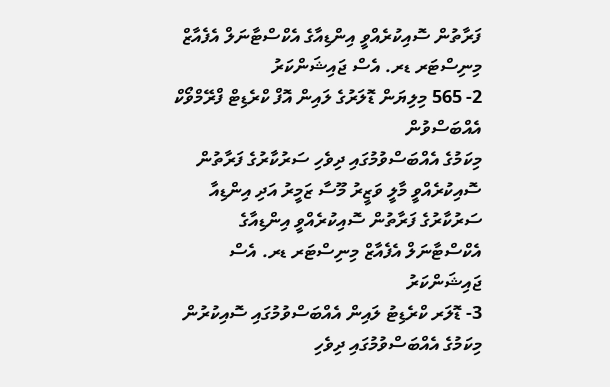ފަރާތުން ސޮއިކުރެއްވީ އިންޑިއާގެ އެކްސްޓާނަލް އެފެއާޒް މިނިސްޓަރ ޑރ. އެސް ޖައިޝަންކަރު
2- 565 މިލިޔަން ޑޮލަރުގެ ލައިން އޮފް ކްރެޑިޓް ފްރޭމްވޯކް އެއްބަސްވުން
މިކަމުގެ އެއްބަސްވުމުގައި ދިވެހި ސަރުކާރުގެ ފަރާތުން ސޮއިކުރެއްވީ މާލީ ވަޒީރު މޫސާ ޒަމީރު އަދި އިންޑިއާ ސަރުކާރުގެ ފަރާތުން ސޮއިކުރެއްވީ އިންޑިއާގެ އެކްސްޓާނަލް އެފެއާޒް މިނިސްޓަރ ޑރ. އެސް ޖައިޝަންކަރު
3- ޑޮލަރ ކްރެޑިޓު ލައިން އެއްބަސްވުމުގައި ސޮއިކުރުން
މިކަމުގެ އެއްބަސްވުމުގައި ދިވެހި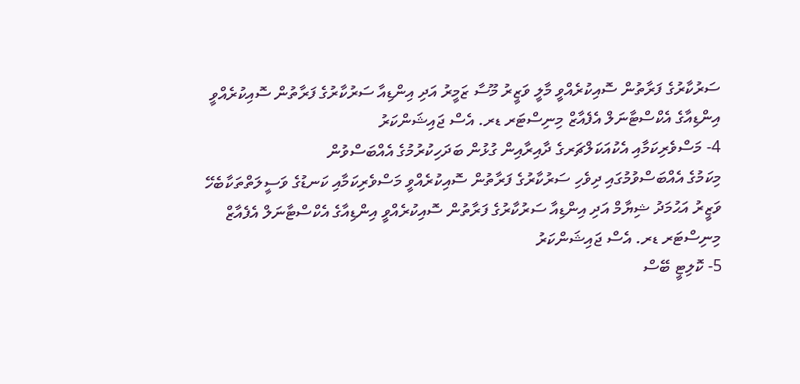ސަރުކާރުގެ ފަރާތުން ސޮއިކުރެއްވީ މާލީ ވަޒީރު މޫސާ ޒަމީރު އަދި އިންޑިއާ ސަރުކާރުގެ ފަރާތުން ސޮއިކުރެއްވީ އިންޑިއާގެ އެކްސްޓާނަލް އެފެއާޒް މިނިސްޓަރ ޑރ. އެސް ޖައިޝަންކަރު
4- މަސްވެރިކަމާއި އެކުއަކަލްޗަރގެ ދާއިރާއިން ގުޅުން ބަދަހިކުރުމުގެ އެއްބަސްވުން
މިކަމުގެ އެއްބަސްވުމުގައި ދިވެހި ސަރުކާރުގެ ފަރާތުން ސޮއިކުރެއްވީ މަސްވެރިކަމާއި ކަނޑުގެ ވަސީލަތްތަކާބެހޭ ވަޒީރު އަޙުމަދު ޝިޔާމް އަދި އިންޑިއާ ސަރުކާރުގެ ފަރާތުން ސޮއިކުރެއްވީ އިންޑިއާގެ އެކްސްޓާނަލް އެފެއާޒް މިނިސްޓަރ ޑރ. އެސް ޖައިޝަންކަރު
5- ކޮލިޓީ ބޭސް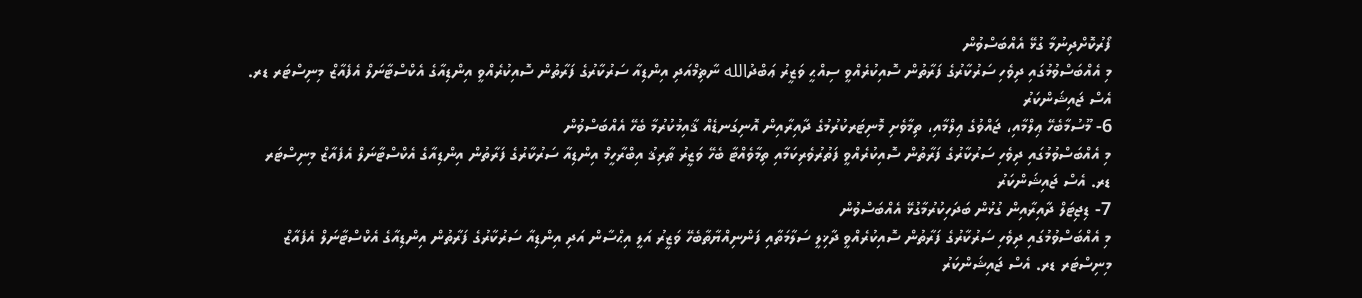ފޯރުކޮށްދިނުމާ ގުޅޭ އެއްބަސްވުން
މި އެއްބަސްވުމުގައި ދިވެހި ސަރުކާރުގެ ފަރާތުން ސޮއިކުރެއްވީ ސިއްޙީ ވަޒީރު ޢަބްދުالله ނާޡިމްއަދި އިންޑިއާ ސަރުކާރުގެ ފަރާތުން ސޮއިކުރެއްވީ އިންޑިއާގެ އެކްސްޓާނަލް އެފެއާޒް މިނިސްޓަރ ޑރ. އެސް ޖައިޝަންކަރު
6- މޫސުމާބެހޭ ޢިލްމާއި، ޖައްވުގެ ޢިލްމާއި، ތިމާވެށި މޮނިޓަރކުރުމުގެ ދާއިރާއިން އޮނިގަނޑެއް ޤާއިމުކުރުމާ ބެހޭ އެއްބަސްވުން
މި އެއްބަސްވުމުގައި ދިވެހި ސަރުކާރުގެ ފަރާތުން ސޮއިކުރެއްވީ ފަތުރުވެރިކަމާއި ތިމާވެއްޓާ ބެހޭ ވަޒީރު ޠާރިޤު އިބްރާހީމް އިންޑިއާ ސަރުކާރުގެ ފަރާތުން އިންޑިއާގެ އެކްސްޓާނަލް އެފެއާޒް މިނިސްޓަރ ޑރ. އެސް ޖައިޝަންކަރު
7- ޑިޖިޓަލް ދާއިރާއިން ގުޅުން ބަދަހިކުރުމާގުޅޭ އެއްބަސްވުން
މި އެއްބަސްވުމުގައި ދިވެހި ސަރުކާރުގެ ފަރާތުން ސޮއިކުރެއްވީ ދާޚިލީ ސަލާމަތާއި ފަންނިއްޔާތާބެހޭ ވަޒީރު އަލީ އިޙްސާން އަދި އިންޑިއާ ސަރުކާރުގެ ފަރާތުން އިންޑިއާގެ އެކްސްޓާނަލް އެފެއާޒް މިނިސްޓަރ ޑރ. އެސް ޖައިޝަންކަރު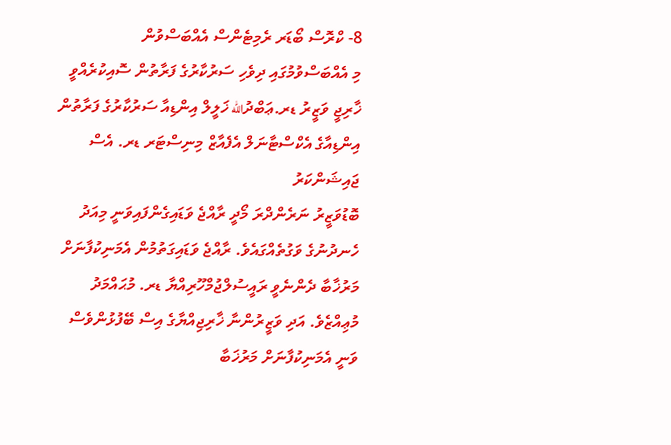8- ކްރޮސް ބޯޑަރ ރެމިޓެންސް އެއްބަސްވުން
މި އެއްބަސްވުމުގައި ދިވެހި ސަރުކާރުގެ ފަރާތުން ސޮއިކުރެއްވީ ޚާރިޖީ ވަޒީރު ޑރ.ޢަބްދުالله ޚަލީލް އިންޑިއާ ސަރުކާރުގެ ފަރާތުން އިންޑިއާގެ އެކްސްޓާނަލް އެފެއާޒް މިނިސްޓަރ ޑރ. އެސް ޖައިޝަންކަރު
ބޮޑުވަޒީރު ނަރެންދްރަ މޯދީ ރާއްޖެ ވަޑައިގެންފައިވަނީ މިއަދު ހެނދުނުގެ ވަގުތެއްގައެވެ. ރާއްޖެ ވަޑައިގަތުމުން އެމަނިކުފާނަށް މަރުޚާބާ ދެންނެވީ ރައީސުލްޖުމްހޫރިއްޔާ ޑރ. މުޙައްމަދު މުޢިއްޒެވެ. އަދި ވަޒީރުންނާ ޚާރިޖިއްޔާގެ އިސް ބޭފުޅުންވެސް ވަނީ އެމަނިކުފާނަށް މަރުޚަބާ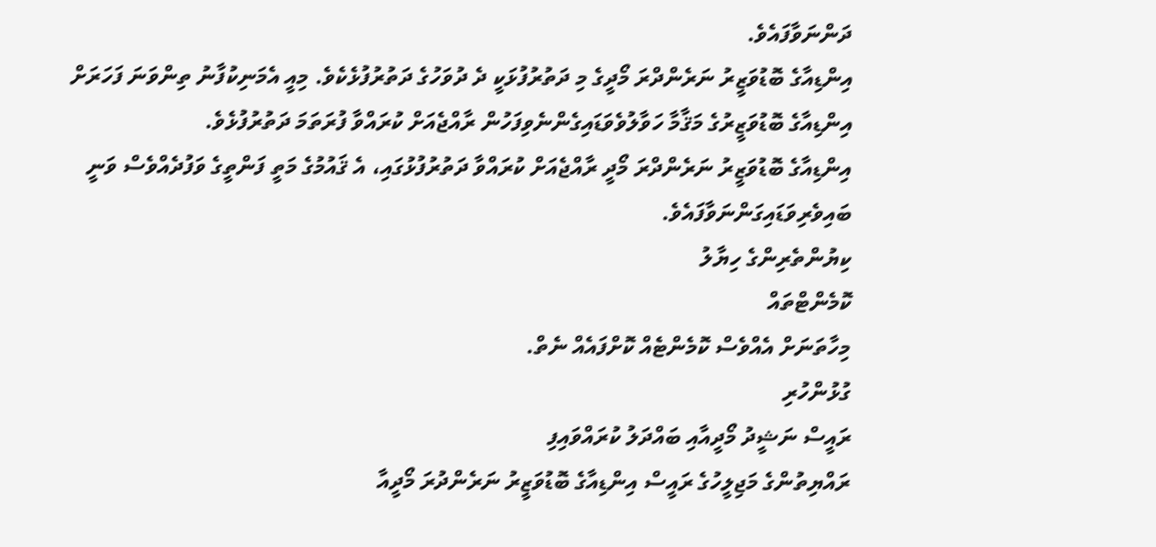ދަންނަވާފައެވެ.
އިންޑިއާގެ ބޮޑުވަޒީރު ނަރެންދްރަ މޯދީގެ މި ދަތުރުފުޅަކީ ދެ ދުވަހުގެ ދަތުރުފުޅެކެވެ. މިއީ އެމަނިކުފާނު ތިންވަނަ ފަހަރަށް އިންޑިއާގެ ބޮޑުވަޒީރުގެ މަޤާމާ ހަވާލުވެވަޑައިގެންނެވިފަހުން ރާއްޖެއަށް ކުރައްވާ ފުރަތަމަ ދަތުރުފުޅެވެ.
އިންޑިއާގެ ބޮޑުވަޒީރު ނަރެންދްރަ މޯދީ ރާއްޖެއަށް ކުރައްވާ ދަތުރުފުޅުގައި، އެ ޤައުމުގެ މަތީ ފަންތީގެ ވަފުދެއްވެސް ވަނީ ބައިވެރިވަޑައިގަންނަވާފައެވެ.
ކިޔުންތެރިންގެ ހިޔާލު
ކޮމެންޓްތައް
މިހާތަނަށް އެއްވެސް ކޮމެންޓެއް ކޮށްފައެއް ނެތް.
ގުޅުންހުރި
ރައީސް ނަޝީދު މޯދީއާއި ބައްދަލު ކުރައްވައިފި
ރައްޔިތުންގެ މަޖިލީހުގެ ރައީސް އިންޑިއާގެ ބޮޑުވަޒީރު ނަރެންދުރަ މޯދީއާ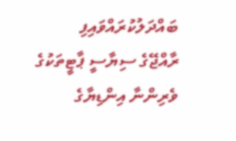ބައްދަލުކުރައްވައިފި
ރާއްޖޭގެ ސިޔާސީ ޕާޓީތަކުގެ ވެރިންނާ އިންޑިޔާގެ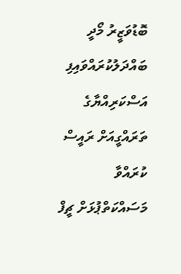ބޮޑުވަޒީރު މޯދީ ބައްދަލުކުރައްވައިފި
އަސްކަރިއްޔާގެ ތަރައްގީއަށް ރައީސް ކުރައްވާ މަސައްކަތްޕުޅަށް ޗީފް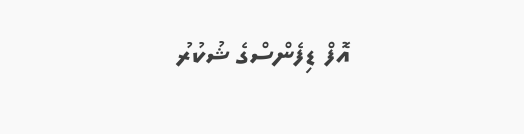އޮފް ޑިފެންސްގެ ޝުކުރު